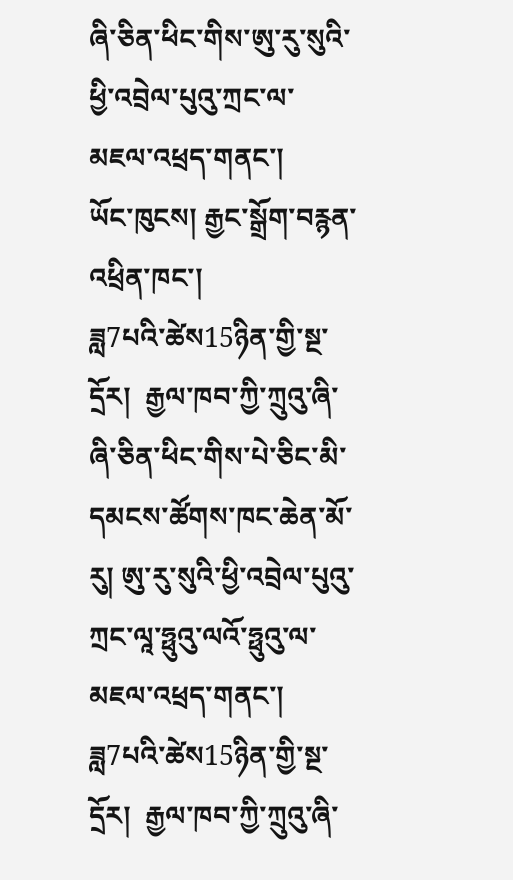ཞི་ཅིན་ཕིང་གིས་ཨུ་རུ་སུའི་ཕྱི་འབྲེལ་པུའུ་ཀྲང་ལ་མཇལ་འཕྲད་གནང་།
ཡོང་ཁུངས། རྒྱང་སྒྲོག་བརྙན་འཕྲིན་ཁང་།
ཟླ7པའི་ཚེས15ཉིན་གྱི་སྔ་དྲོར།  རྒྱལ་ཁབ་ཀྱི་ཀྲུའུ་ཞི་ཞི་ཅིན་ཕིང་གིས་པེ་ཅིང་མི་དམངས་ཚོགས་ཁང་ཆེན་མོ་རུ། ཨུ་རུ་སུའི་ཕྱི་འབྲེལ་པུའུ་ཀྲང་ལཱ་ཧྥུའུ་ལའོ་ཧྥུའུ་ལ་མཇལ་འཕྲད་གནང་།
ཟླ7པའི་ཚེས15ཉིན་གྱི་སྔ་དྲོར།  རྒྱལ་ཁབ་ཀྱི་ཀྲུའུ་ཞི་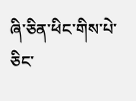ཞི་ཅིན་ཕིང་གིས་པེ་ཅིང་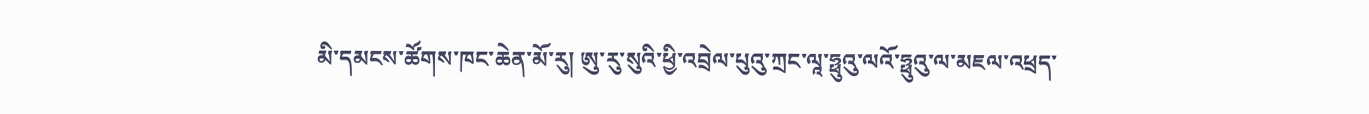མི་དམངས་ཚོགས་ཁང་ཆེན་མོ་རུ། ཨུ་རུ་སུའི་ཕྱི་འབྲེལ་པུའུ་ཀྲང་ལཱ་ཧྥུའུ་ལའོ་ཧྥུའུ་ལ་མཇལ་འཕྲད་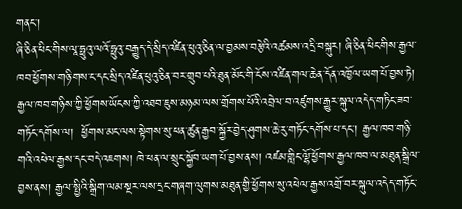གནང་།
ཞི་ཅིན་ཕིང་གིས་ལཱ་ཧྥུའུ་ལའོ་ཧྥུའུ་བརྒྱུད་དེ་སྲིད་འཛིན་ཕུའུ་ཅིན་ལ་བྱམས་བརྩེའི་འཚམས་འདྲི་བསྐུར། ཞི་ཅིན་ཕིང་གིས་རྒྱལ་ཁབ་ཕྱོགས་གཉི་གས་ང་དང་སྲིད་འཛིན་ཕུའུ་ཅིན་བར་གྲུབ་པའི་ཐུན་མོང་གི་ངོས་འཛིན་གལ་ཆེན་དོན་འཁྱོལ་ཡག་པོ་བྱས་ཏེ། རྒྱལ་ཁབ་གཉིས་ཀྱི་ཕྱོགས་ཡོངས་ཀྱི་འཐབ་ཇུས་མཉམ་ལས་གྲོགས་པོའི་འབྲེལ་བ་འཛུགས་རྒྱུར་སྐུལ་འདེད་གཏིང་ཟབ་གཏོང་དགོས་ལ།  ཕྱོགས་མང་ལས་སྟེགས་སུ་ཕན་ཚུན་རྒྱབ་སྐྱོར་བྱེད་ཤུགས་ཆེ་རུ་གཏོང་དགོས་པ་དང་། རྒྱལ་ཁབ་གཉི་གའི་འཕེལ་རྒྱས་དང་བདེ་འཇགས། ཁེ་ཕན་ལ་སྲུང་སྐྱོབ་ཡག་པོ་བྱས་ནས། འཛམ་གླིང་ལྷོ་ཕྱོགས་རྒྱལ་ཁབ་ལ་མཐུན་སྒྲིལ་བྱས་ནས། རྒྱལ་སྤྱིའི་སྒྲིག་ལམ་སྔར་ལས་དྲང་གཞག་ལུགས་མཐུན་གྱི་ཕྱོགས་སུ་འཕེལ་རྒྱས་འགྲོ་བར་སྐུལ་འདེད་གཏོང་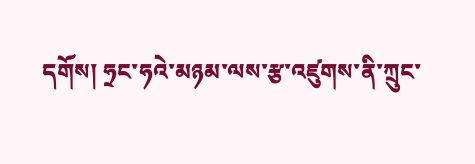དགོས། ཧྲང་ཧའེ་མཉམ་ལས་རྩ་འཛུགས་ནི་ཀྲུང་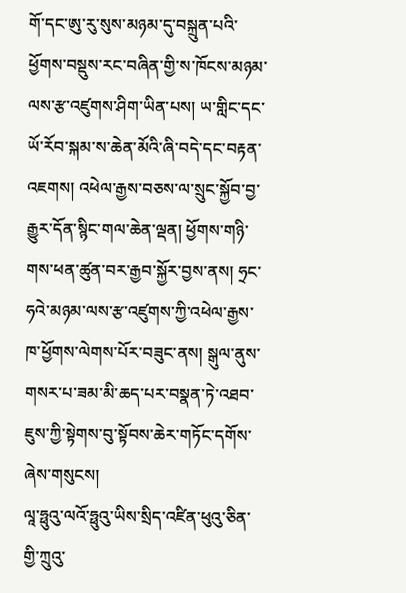གོ་དང་ཨུ་རུ་སུས་མཉམ་དུ་བསྐྲུན་པའི་ཕྱོགས་བསྡུས་རང་བཞིན་གྱི་ས་ཁོངས་མཉམ་ལས་རྩ་འཛུགས་ཤིག་ཡིན་པས། ཡ་གླིང་དང་ཡོ་རོབ་སྐམ་ས་ཆེན་མོའི་ཞི་བདེ་དང་བརྟན་འཇགས། འཕེལ་རྒྱས་བཅས་ལ་སྲུང་སྐྱོབ་བྱ་རྒྱུར་དོན་སྙིང་གལ་ཆེན་ལྡན། ཕྱོགས་གཉི་གས་ཕན་ཚུན་བར་རྒྱབ་སྐྱོར་བྱས་ནས། ཧྲང་ཧའེ་མཉམ་ལས་རྩ་འཛུགས་ཀྱི་འཕེལ་རྒྱས་ཁ་ཕྱོགས་ལེགས་པོར་བཟུང་ནས། སྒུལ་ནུས་གསར་པ་ཟམ་མི་ཆད་པར་བསྣན་ཏེ་འཐབ་ཇུས་ཀྱི་སྟེགས་བུ་སྟོབས་ཆེར་གཏོང་དགོས་ཞེས་གསུངས།
ལཱ་ཧྥུའུ་ལའོ་ཧྥུའུ་ཡིས་སྲིད་འཛིན་ཕུའུ་ཅིན་གྱི་ཀྲུའུ་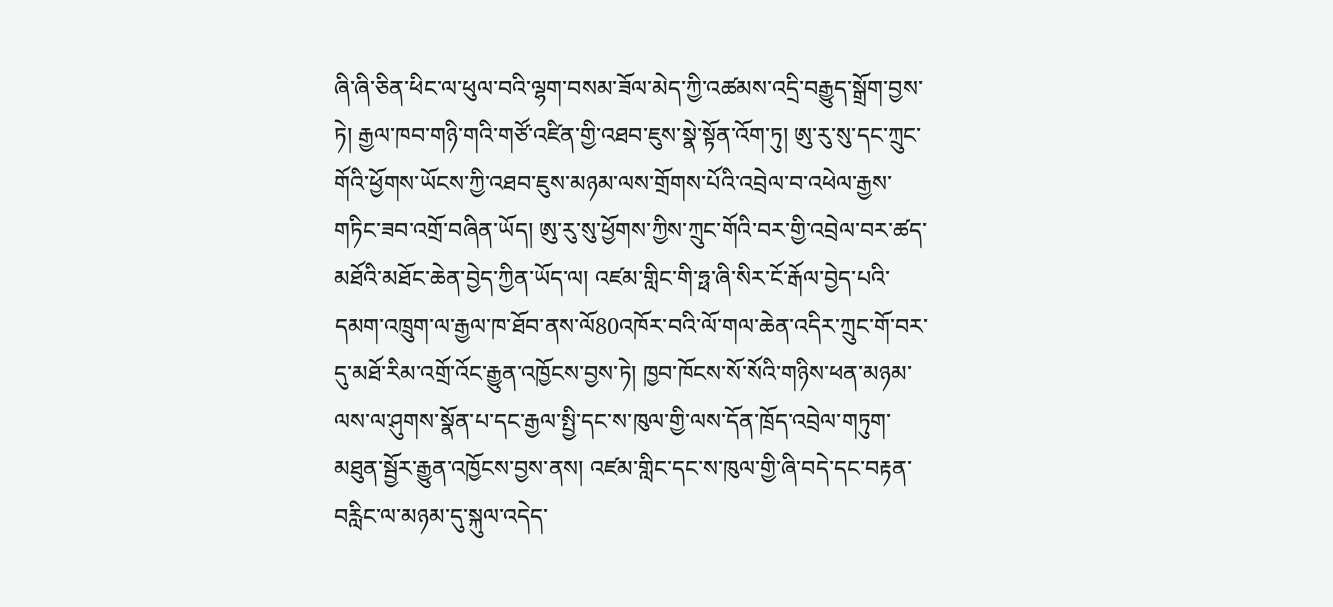ཞི་ཞི་ཅིན་ཕིང་ལ་ཕུལ་བའི་ལྷག་བསམ་ཟོལ་མེད་ཀྱི་འཚམས་འདྲི་བརྒྱུད་སྒྲོག་བྱས་ཏེ། རྒྱལ་ཁབ་གཉི་གའི་གཙོ་འཛིན་གྱི་འཐབ་ཇུས་སྣེ་སྟོན་འོག་ཏུ། ཨུ་རུ་སུ་དང་ཀྲུང་གོའི་ཕྱོགས་ཡོངས་ཀྱི་འཐབ་ཇུས་མཉམ་ལས་གྲོགས་པོའི་འབྲེལ་བ་འཕེལ་རྒྱས་གཏིང་ཟབ་འགྲོ་བཞིན་ཡོད། ཨུ་རུ་སུ་ཕྱོགས་ཀྱིས་ཀྲུང་གོའི་བར་གྱི་འབྲེལ་བར་ཚད་མཐོའི་མཐོང་ཆེན་བྱེད་ཀྱིན་ཡོད་ལ། འཛམ་གླིང་གི་ཧྥ་ཞི་སིར་ངོ་རྒོལ་བྱེད་པའི་དམག་འཁྲུག་ལ་རྒྱལ་ཁ་ཐོབ་ནས་ལོ80འཁོར་བའི་ལོ་གལ་ཆེན་འདིར་ཀྲུང་གོ་བར་དུ་མཐོ་རིམ་འགྲོ་འོང་རྒྱུན་འཁྱོངས་བྱས་ཏེ། ཁྱབ་ཁོངས་སོ་སོའི་གཉིས་ཕན་མཉམ་ལས་ལ་ཤུགས་སྣོན་པ་དང་རྒྱལ་སྤྱི་དང་ས་ཁུལ་གྱི་ལས་དོན་ཁྲོད་འབྲེལ་གཏུག་མཐུན་སྦྱོར་རྒྱུན་འཁྱོངས་བྱས་ནས། འཛམ་གླིང་དང་ས་ཁུལ་གྱི་ཞི་བདེ་དང་བརྟན་བརླིང་ལ་མཉམ་དུ་སྐུལ་འདེད་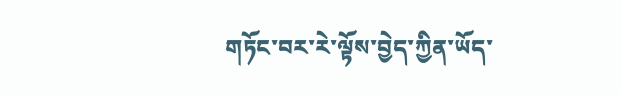གཏོང་བར་རེ་ལྟོས་བྱེད་ཀྱིན་ཡོད་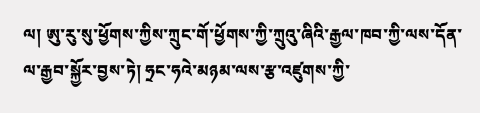ལ། ཨུ་རུ་སུ་ཕྱོགས་ཀྱིས་ཀྲུང་གོ་ཕྱོགས་ཀྱི་ཀྲུའུ་ཞིའི་རྒྱལ་ཁབ་ཀྱི་ལས་དོན་ལ་རྒྱབ་སྐྱོར་བྱས་ཏེ། ཧྲང་ཧའེ་མཉམ་ལས་རྩ་འཛུགས་ཀྱི་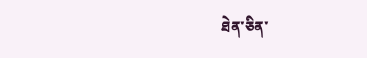ཐེན་ཅིན་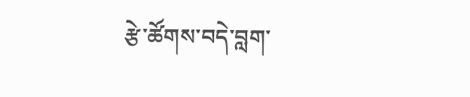རྩེ་ཚོགས་བདེ་བླག་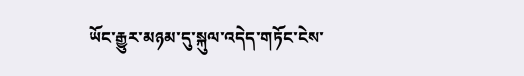ཡོང་རྒྱུར་མཉམ་དུ་སྐུལ་འདེད་གཏོང་ངེས་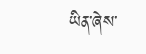ཡིན་ཞེས་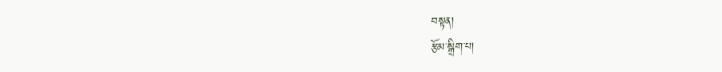བསྟན།
རྩོམ་སྒྲིག་པ།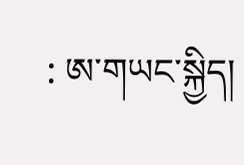: ཨ་གཡང་སྐྱིད།